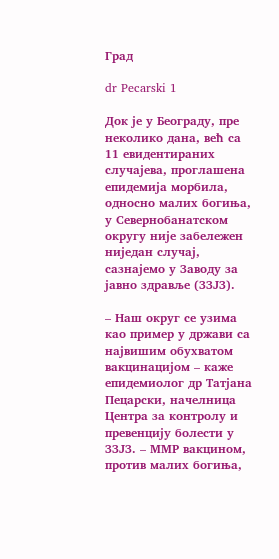Град

dr Pecarski 1

Док је у Београду, пре неколико дана, већ са 11 евидентираних случајева, проглашена епидемија морбила, односно малих богиња, у Севернобанатском округу није забележен ниједан случај, сазнајемо у Заводу за јавно здравље (ЗЗЈЗ).

– Наш округ се узима као пример у држави са највишим обухватом вакцинацијом – каже епидемиолог др Татјана Пецарски, начелница Центра за контролу и превенцију болести у ЗЗЈЗ. – ММР вакцином, против малих богиња,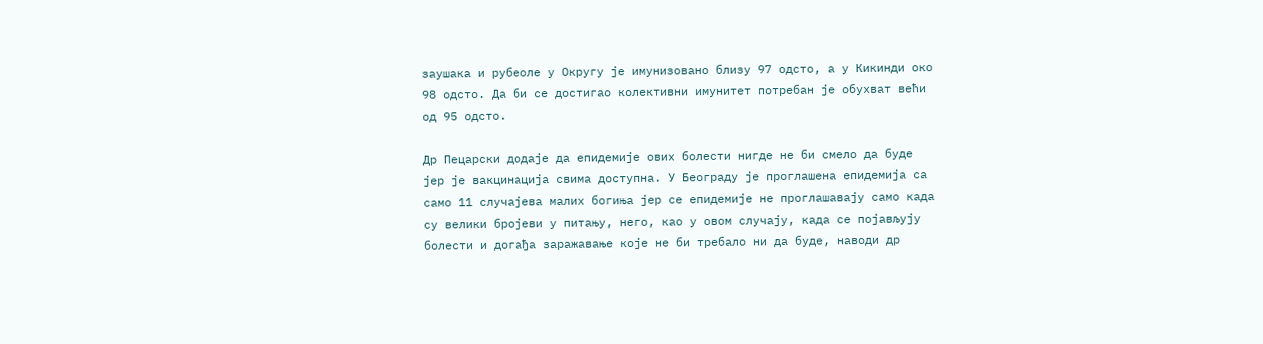заушака и рубеоле у Округу је имунизовано близу 97 одсто, а у Кикинди око 98 одсто. Да би се достигао колективни имунитет потребан је обухват већи од 95 одсто.

Др Пецарски додаје да епидемије ових болести нигде не би смело да буде јер је вакцинација свима доступна. У Београду је проглашена епидемија са само 11 случајева малих богиња јер се епидемије не проглашавају само када су велики бројеви у питању, него, као у овом случају, када се појављују болести и догађа заражавање које не би требало ни да буде, наводи др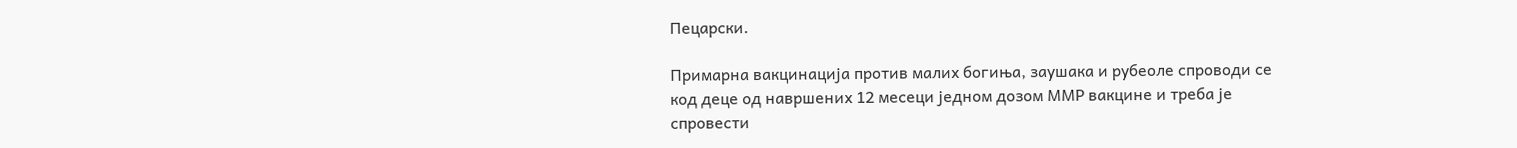Пецарски.

Примарна вакцинација против малих богиња, заушака и рубеоле спроводи се код деце од навршених 12 месеци једном дозом MMР вакцине и треба је спровести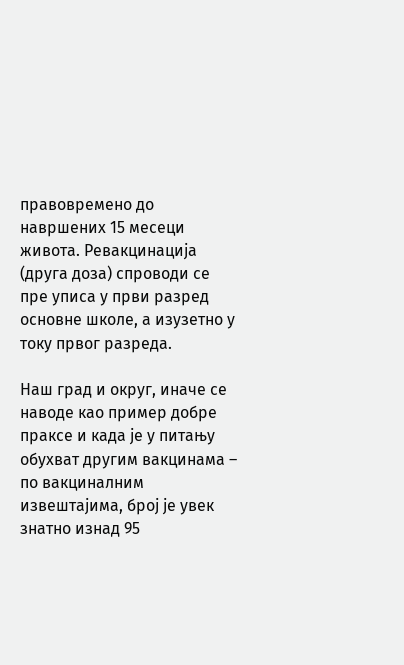правовремено до навршених 15 месеци живота. Ревакцинација (друга доза) спроводи се пре уписа у први разред основне школе, а изузетно у току првог разреда.

Наш град и округ, иначе се наводе као пример добре праксе и када је у питању обухват другим вакцинама – по вакциналним извештајима, број је увек знатно изнад 95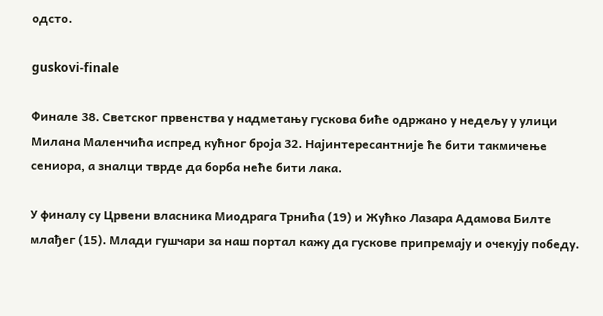одсто.

guskovi-finale

Финале 38. Светског првенства у надметању гускова биће одржано у недељу у улици Милана Маленчића испред кућног броја 32. Најинтересантније ће бити такмичење сениора, а зналци тврде да борба неће бити лака.

У финалу су Црвени власника Миодрага Трнића (19) и Жућко Лазара Адамова Билте млађег (15). Млади гушчари за наш портал кажу да гускове припремају и очекују победу.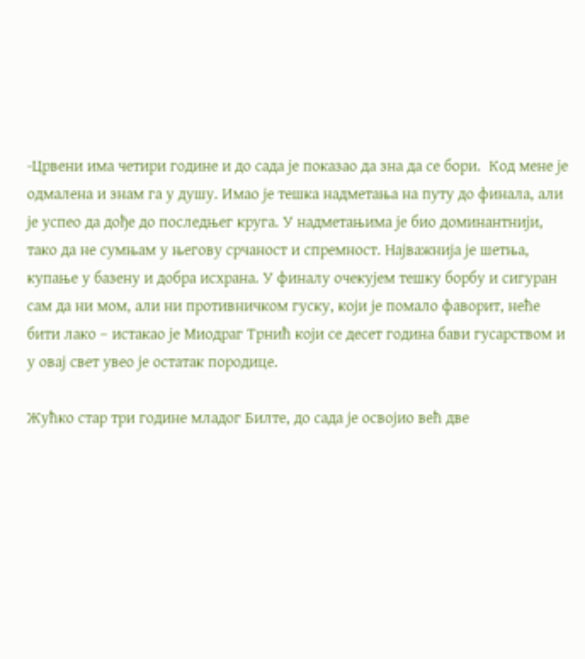-Црвени има четири године и до сада је показао да зна да се бори.  Код мене је одмалена и знам га у душу. Имао је тешка надметања на путу до финала, али је успео да дође до последњег круга. У надметањима је био доминантнији, тако да не сумњам у његову срчаност и спремност. Најважнија је шетња, купање у базену и добра исхрана. У финалу очекујем тешку борбу и сигуран сам да ни мом, али ни противничком гуску, који је помало фаворит, неће бити лако – истакао је Миодраг Трнић који се десет година бави гусарством и у овај свет увео је остатак породице.

Жућко стар три године младог Билте, до сада је освојио већ две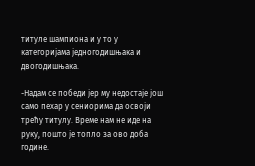титуле шампиона и у то у категоријама једногодишњака и двогодишњака.

-Надам се победи јер му недостаје још само пехар у сениорима да освоји трећу титулу. Време нам не иде на руку, пошто је топло за ово доба године.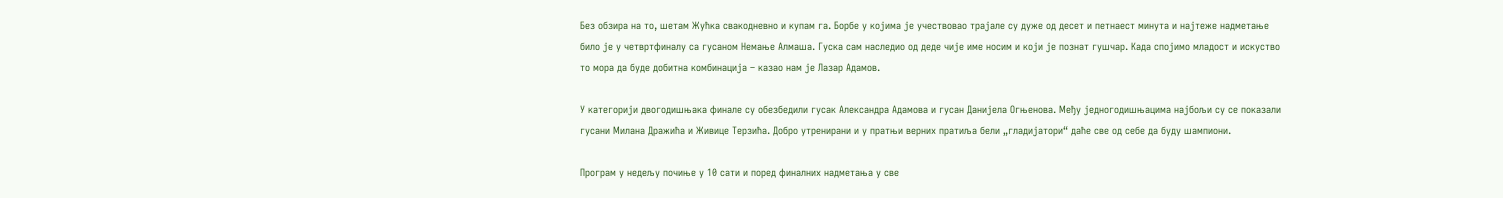Без обзира на то, шетам Жућка свакодневно и купам га. Борбе у којима је учествовао трајале су дуже од десет и петнаест минута и најтеже надметање било је у четвртфиналу са гусаном Немање Алмаша. Гуска сам наследио од деде чије име носим и који је познат гушчар. Када спојимо младост и искуство то мора да буде добитна комбинација – казао нам је Лазар Адамов.

У категорији двогодишњака финале су обезбедили гусак Александра Адамова и гусан Данијела Огњенова. Међу једногодишњацима најбољи су се показали гусани Милана Дражића и Живице Терзића. Добро утренирани и у пратњи верних пратиља бели „гладијатори“ даће све од себе да буду шампиони.

Програм у недељу почиње у 10 сати и поред финалних надметања у све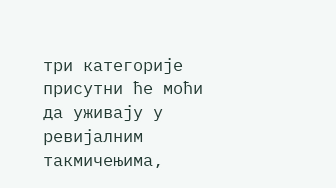три категорије присутни ће моћи да уживају у ревијалним такмичењима,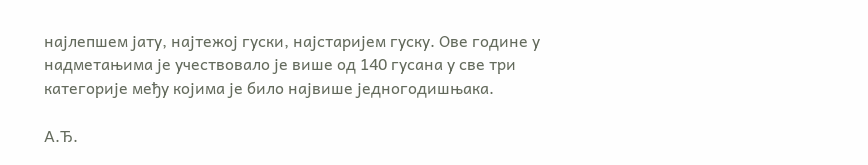најлепшем јату, најтежој гуски, најстаријем гуску. Ове године у надметањима је учествовало је више од 140 гусана у све три категорије међу којима је било највише једногодишњака.

А.Ђ.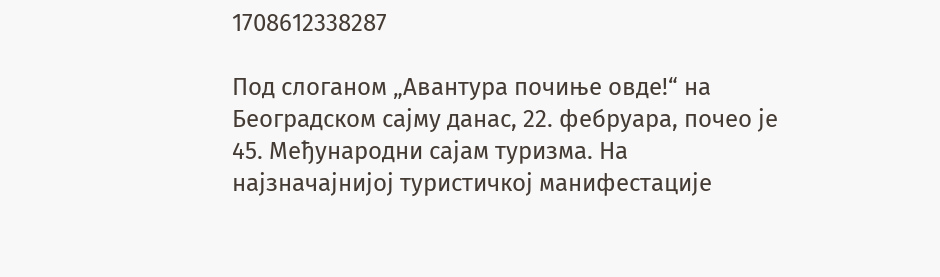1708612338287

Под слоганом „Авантура почиње овде!“ на Београдском сајму данас, 22. фебруара, почео је 45. Међународни сајам туризма. На најзначајнијој туристичкој манифестације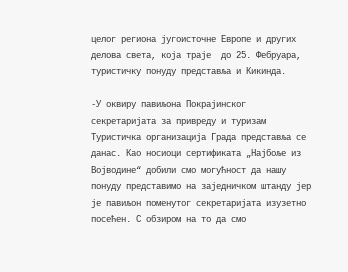целог региона југоисточне Европе и других делова света, која траје  до 25. Фебруара, туристичку понуду представља и Кикинда.

-У оквиру павиљона Покрајинског секретаријата за привреду и туризам Туристичка организација Града представља се данас. Као носиоци сертификата „Најбоље из Војводине“ добили смо могућност да нашу понуду представимо на заједничком штанду јер је павиљон поменутог секретаријата изузетно посећен. С обзиром на то да смо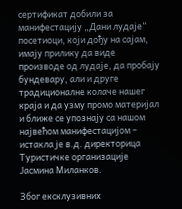сертификат добили за манифестацију „Дани лудаје“  посетиоци, који дођу на сајам, имају прилику да виде производе од лудаје, да пробају бундевару, али и друге традиционалне колаче нашег краја и да узму промо материјал и ближе се упознају са нашом највећом манифестацијом – истакла је в.д. директорица Туристичке организације Јасмина Миланков.

Због ексклузивних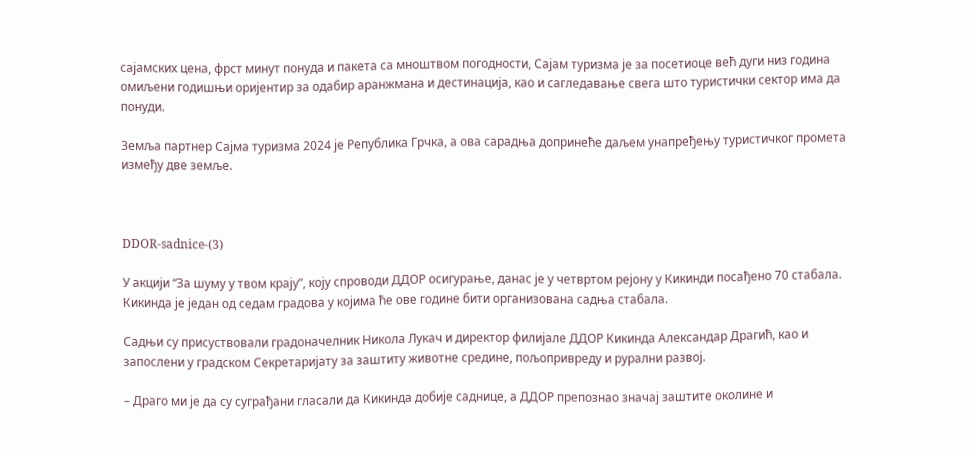сајамских цена, фрст минут понуда и пакета са мноштвом погодности, Сајам туризма је за посетиоце већ дуги низ година омиљени годишњи оријентир за одабир аранжмана и дестинација, као и сагледавање свега што туристички сектор има да понуди.

Земља партнер Сајма туризма 2024 је Република Грчка, а ова сарадња допринеће даљем унапређењу туристичког промета између две земље.



DDOR-sadnice-(3)

У акцији “За шуму у твом крају”, коју спроводи ДДОР осигурање, данас је у четвртом рејону у Кикинди посађено 70 стабала. Кикинда је један од седам градова у којима ће ове године бити организована садња стабала.

Садњи су присуствовали градоначелник Никола Лукач и директор филијале ДДОР Кикинда Александар Драгић, као и запослени у градском Секретаријату за заштиту животне средине, пољопривреду и рурални развој.

– Драго ми је да су суграђани гласали да Кикинда добије саднице, а ДДОР препознао значај заштите околине и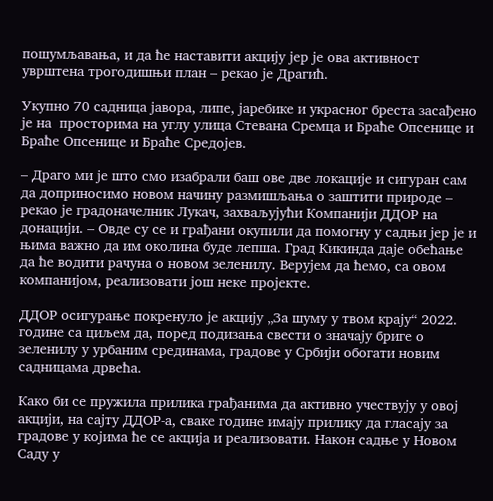пошумљавања, и да ће наставити акцију јер је ова активност уврштена трогодишњи план – рекао је Драгић.

Укупно 70 садница јавора, липе, јаребике и украсног бреста засађено је на  просторима на углу улица Стевана Сремца и Браће Опсенице и Браће Опсенице и Браће Средојев.

– Драго ми је што смо изабрали баш ове две локације и сигуран сам да доприносимо новом начину размишљања о заштити природе – рекао је градоначелник Лукач, захваљујући Компанији ДДОР на донацији. – Овде су се и грађани окупили да помогну у садњи јер је и њима важно да им околина буде лепша. Град Кикинда даје обећање да ће водити рачуна о новом зеленилу. Верујем да ћемо, са овом компанијом, реализовати још неке пројекте.

ДДОР осигурање покренуло је акцију „За шуму у твом крају“ 2022. године са циљем да, поред подизања свести о значају бриге о зеленилу у урбаним срединама, градове у Србији обогати новим садницама дрвећа.

Како би се пружила прилика грађанима да активно учествују у овој акцији, на сајту ДДОР-а, сваке године имају прилику да гласају за градове у којима ће се акција и реализовати. Након садње у Новом Саду у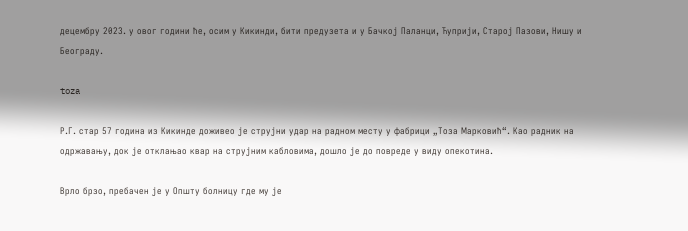децембру 2023. у овог години ће, осим у Кикинди, бити предузета и у Бачкој Паланци, Ћуприји, Старој Пазови, Нишу и Београду.

toza

Р.Г. стар 57 година из Кикинде доживео је струјни удар на радном месту у фабрици „Тоза Марковић“. Као радник на одржавању, док је отклањао квар на струјним кабловима, дошло је до повреде у виду опекотина.

Врло брзо, пребачен је у Општу болницу где му је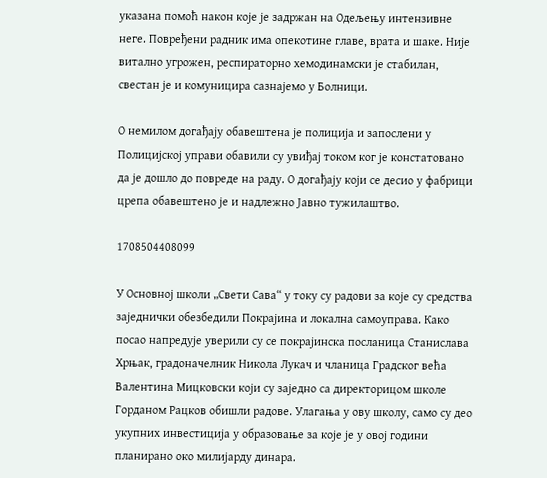указана помоћ након које је задржан на Одељењу интензивне неге. Повређени радник има опекотине главе, врата и шаке. Није витално угрожен, респираторно хемодинамски је стабилан, свестан је и комуницира сазнајемо у Болници.

О немилом догађају обавештена је полиција и запослени у Полицијској управи обавили су увиђај током ког је констатовано да је дошло до повреде на раду. О догађају који се десио у фабрици црепа обавештено је и надлежно Јавно тужилаштво.

1708504408099

У Основној школи „Свети Сава“ у току су радови за које су средства заједнички обезбедили Покрајина и локална самоуправа. Како посао напредује уверили су се покрајинска посланица Станислава Хрњак, градоначелник Никола Лукач и чланица Градског већа Валентина Мицковски који су заједно са директорицом школе Горданом Рацков обишли радове. Улагања у ову школу, само су део укупних инвестиција у образовање за које је у овој години планирано око милијарду динара.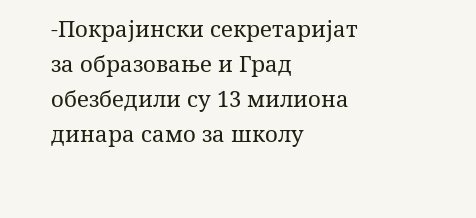-Покрајински секретаријат за образовање и Град обезбедили су 13 милиона динара само за школу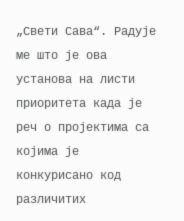„Свети Сава“. Радује ме што је ова установа на листи приоритета када је реч о пројектима са којима је конкурисано код различитих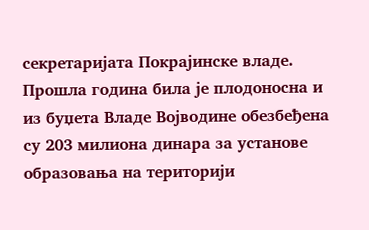секретаријата Покрајинске владе. Прошла година била је плодоносна и из буџета Владе Војводине обезбеђена су 203 милиона динара за установе образовања на територији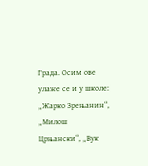Града. Осим ове улаже се и у школе: „Жарко Зрењанин“, „Милош Црњански“, „Вук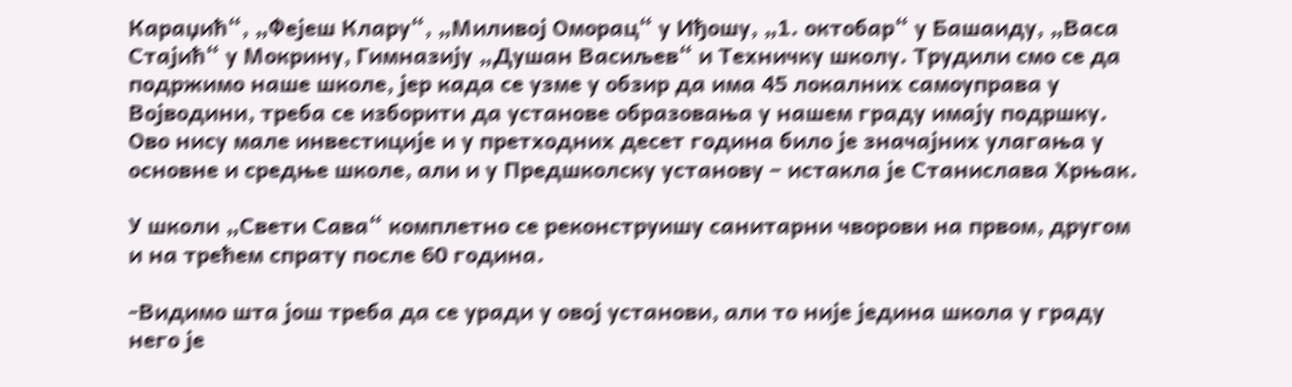Караџић“, „Фејеш Клару“, „Миливој Оморац“ у Иђошу, „1. октобар“ у Башаиду, „Васа Стајић“ у Мокрину, Гимназију „Душан Васиљев“ и Техничку школу. Трудили смо се да подржимо наше школе, јер када се узме у обзир да има 45 локалних самоуправа у Војводини, треба се изборити да установе образовања у нашем граду имају подршку. Ово нису мале инвестиције и у претходних десет година било је значајних улагања у основне и средње школе, али и у Предшколску установу – истакла је Станислава Хрњак.

У школи „Свети Сава“ комплетно се реконструишу санитарни чворови на првом, другом и на трећем спрату после 60 година.

-Видимо шта још треба да се уради у овој установи, али то није једина школа у граду него је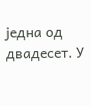једна од двадесет. У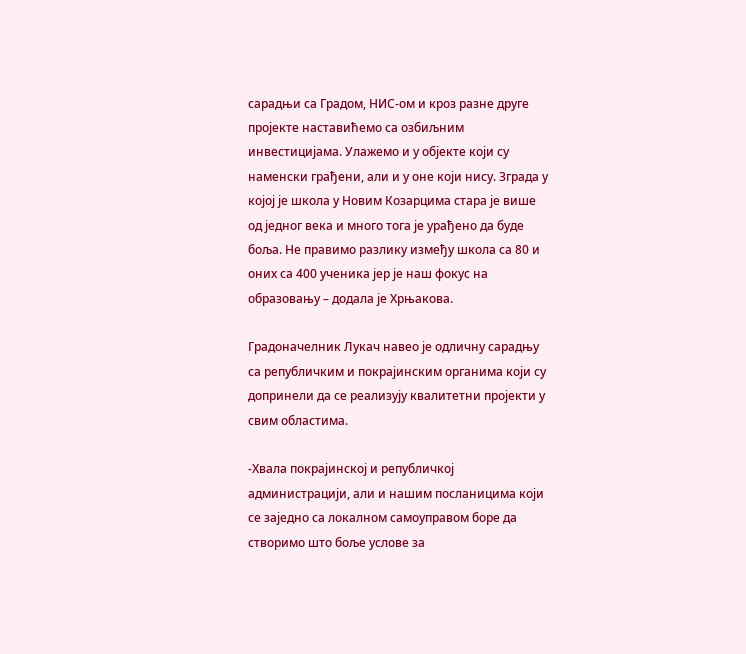сарадњи са Градом, НИС-ом и кроз разне друге пројекте наставићемо са озбиљним инвестицијама. Улажемо и у објекте који су наменски грађени, али и у оне који нису. Зграда у којој је школа у Новим Козарцима стара је више од једног века и много тога је урађено да буде боља. Не правимо разлику између школа са 80 и оних са 400 ученика јер је наш фокус на образовању – додала је Хрњакова.

Градоначелник Лукач навео је одличну сарадњу са републичким и покрајинским органима који су допринели да се реализују квалитетни пројекти у свим областима.

-Хвала покрајинској и републичкој администрацији, али и нашим посланицима који се заједно са локалном самоуправом боре да створимо што боље услове за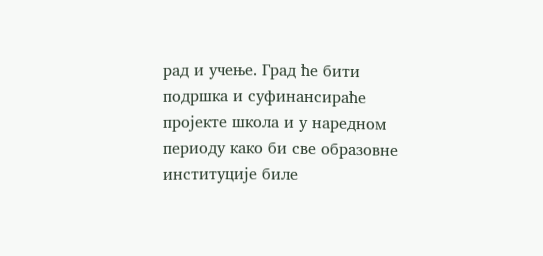рад и учење. Град ће бити подршка и суфинансираће пројекте школа и у наредном периоду како би све образовне институције биле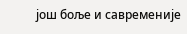још боље и савременије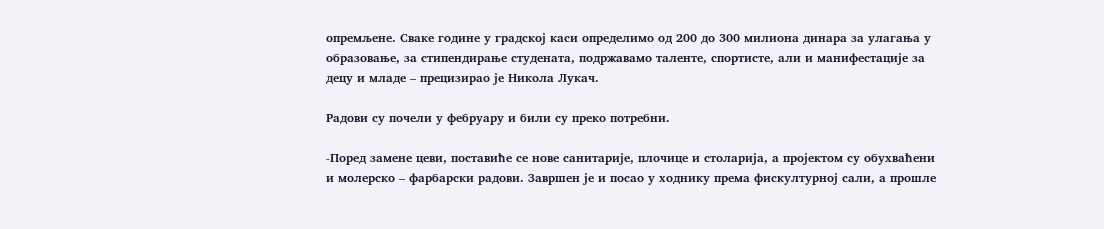опремљене. Сваке године у градској каси определимо од 200 до 300 милиона динара за улагања у образовање, за стипендирање студената, подржавамо таленте, спортисте, али и манифестације за децу и младе – прецизирао је Никола Лукач.

Радови су почели у фебруару и били су преко потребни.

-Поред замене цеви, поставиће се нове санитарије, плочице и столарија, а пројектом су обухваћени и молерско – фарбарски радови. Завршен је и посао у ходнику према фискултурној сали, а прошле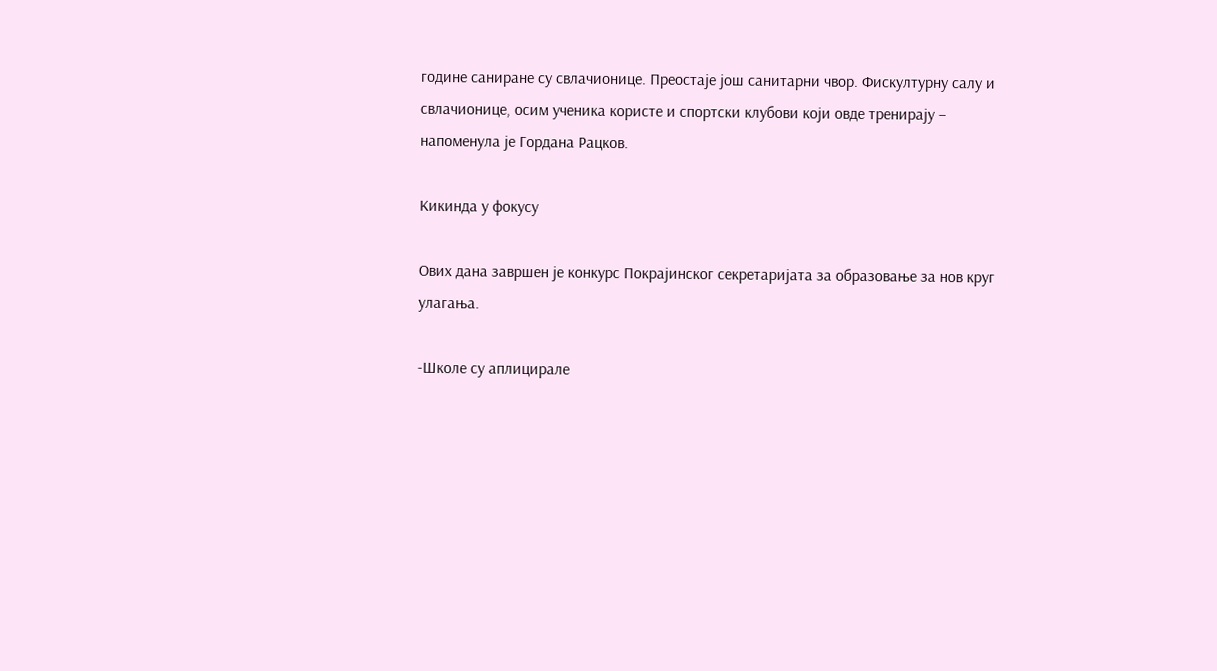године саниране су свлачионице. Преостаје још санитарни чвор. Фискултурну салу и свлачионице, осим ученика користе и спортски клубови који овде тренирају – напоменула је Гордана Рацков.

Kикинда у фокусу

Ових дана завршен је конкурс Покрајинског секретаријата за образовање за нов круг улагања.

-Школе су аплицирале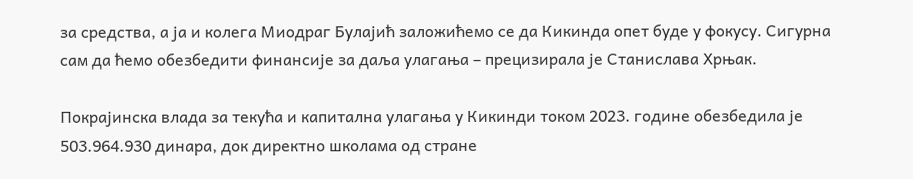за средства, а ја и колега Миодраг Булајић заложићемо се да Кикинда опет буде у фокусу. Сигурна сам да ћемо обезбедити финансије за даља улагања – прецизирала је Станислава Хрњак.

Покрајинска влада за текућа и капитална улагања у Кикинди током 2023. године обезбедила је 503.964.930 динара, док директно школама од стране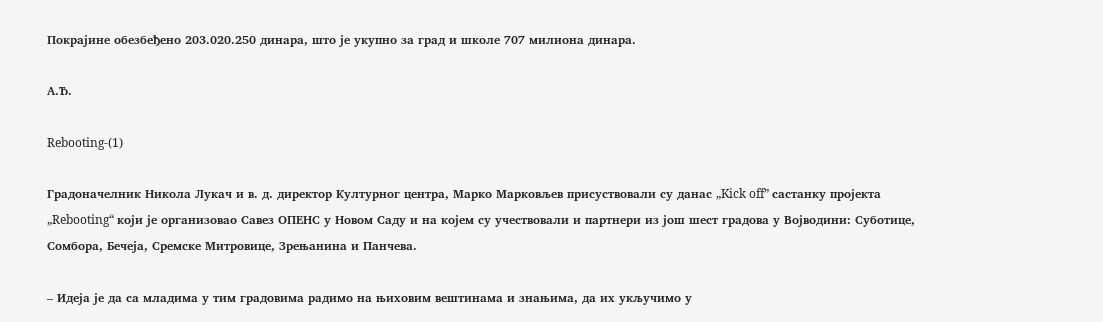Покрајине обезбеђено 203.020.250 динара, што је укупно за град и школе 707 милиона динара.

А.Ђ.

Rebooting-(1)

Градоначелник Никола Лукач и в. д. директор Културног центра, Марко Марковљев присуствовали су данас „Kick off” састанку пројекта „Rebooting“ који је организовао Савез ОПЕНС у Новом Саду и на којем су учествовали и партнери из још шест градова у Војводини: Суботице, Сомбора, Бечеја, Сремске Митровице, Зрењанина и Панчева.

– Идеја је да са младима у тим градовима радимо на њиховим вештинама и знањима, да их укључимо у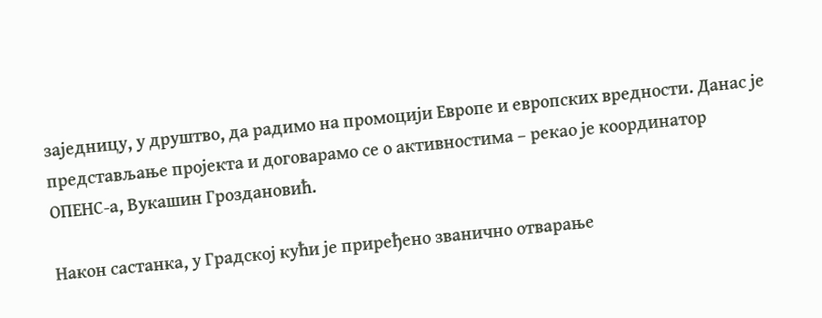заједницу, у друштво, да радимо на промоцији Европе и европских вредности. Данас је представљање пројекта и договарамо се о активностима – рекао је координатор ОПЕНС-а, Вукашин Гроздановић.

Након састанка, у Градској кући је приређено званично отварање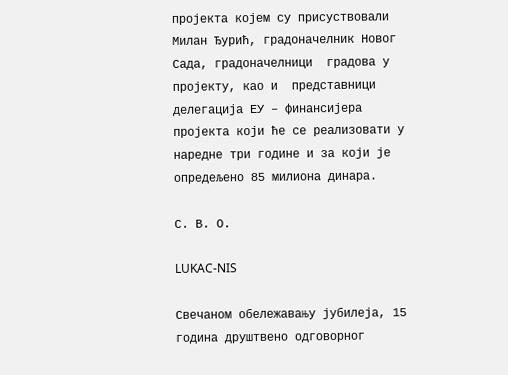пројекта којем су присуствовали Милан Ђурић, градоначелник Новог Сада, градоначелници  градова у пројекту, као и  представници делегација ЕУ – финансијера пројекта који ће се реализовати у наредне три године и за који је опредељено 85 милиона динара.

С. В. О.

LUKAC-NIS

Свечаном обележавању јубилеја, 15 година друштвено одговорног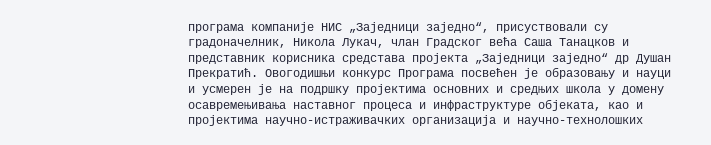програма компаније НИС „Заједници заједно“, присуствовали су градоначелник, Никола Лукач, члан Градског већа Саша Танацков и представник корисника средстава пројекта „Заједници заједно“ др Душан Прекратић. Овогодишњи конкурс Програма посвећен је образовању и науци и усмерен је на подршку пројектима основних и средњих школа у домену осавремењивања наставног процеса и инфраструктуре објеката, као и пројектима научно-истраживачких организација и научно-технолошких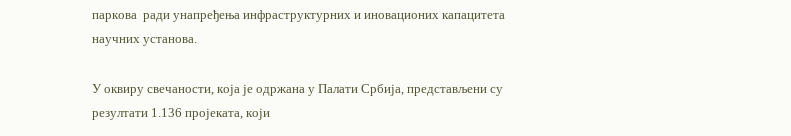паркова  ради унапређења инфраструктурних и иновационих капацитета научних установа.

У оквиру свечаности, која је одржана у Палати Србија, представљени су резултати 1.136 пројеката, који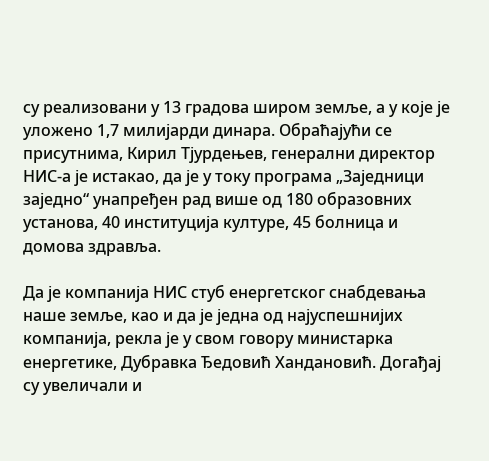су реализовани у 13 градова широм земље, а у које је уложено 1,7 милијарди динара. Обраћајући се присутнима, Кирил Тјурдењев, генерални директор НИС-а је истакао, да је у току програма „Заједници заједно“ унапређен рад више од 180 образовних установа, 40 институција културе, 45 болница и домова здравља.

Да је компанија НИС стуб енергетског снабдевања наше земље, као и да је једна од најуспешнијих компанија, рекла је у свом говору министарка енергетике, Дубравка Ђедовић Хандановић. Догађај су увеличали и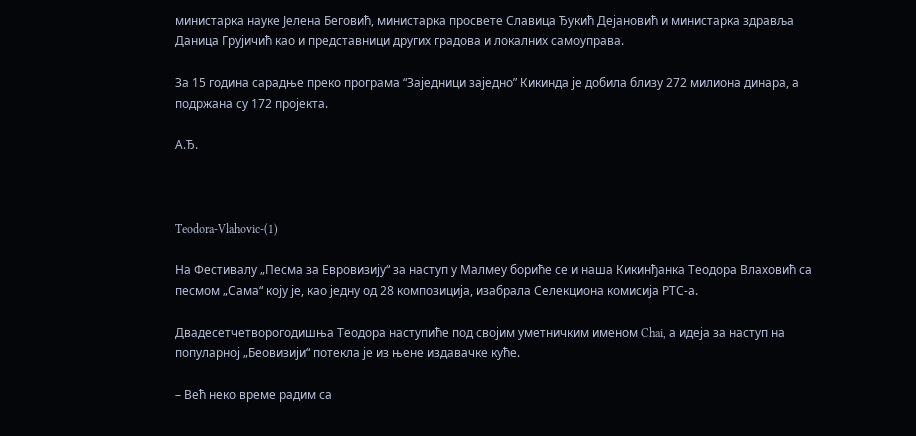министарка науке Јелена Беговић, министарка просвете Славица Ђукић Дејановић и министарка здравља Даница Грујичић као и представници других градова и локалних самоуправа.

За 15 година сарадње преко програма “Заједници заједно” Кикинда је добила близу 272 милиона динара, а подржана су 172 пројекта.

А.Ђ.



Teodora-Vlahovic-(1)

На Фестивалу „Песма за Евровизију“ за наступ у Малмеу бориће се и наша Кикинђанка Теодора Влаховић са песмом „Сама“ коју је, као једну од 28 композиција, изабрала Селекциона комисија РТС-а.

Двадесетчетворогодишња Теодора наступиће под својим уметничким именом Chai, а идеја за наступ на популарној „Беовизији“ потекла је из њене издавачке куће.

– Већ неко време радим са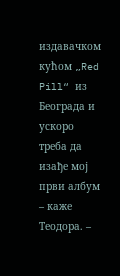издавачком кућом „Red Pill“ из Београда и ускоро треба да изађе мој први албум – каже Теодора. –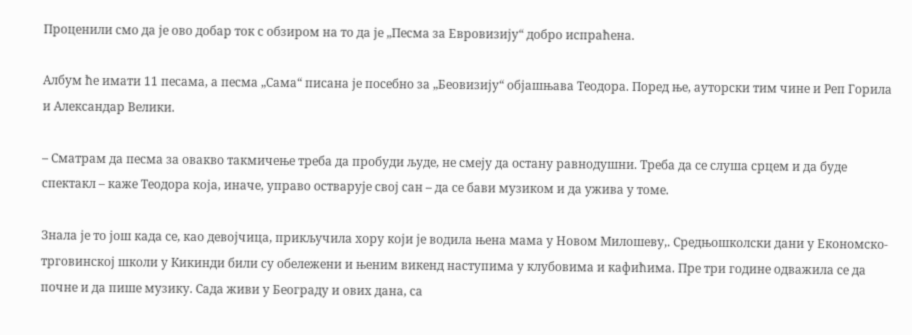Проценили смо да је ово добар ток с обзиром на то да је „Песма за Евровизију“ добро испраћена.

Албум ће имати 11 песама, а песма „Сама“ писана је посебно за „Беовизију“ објашњава Теодора. Поред ње, ауторски тим чине и Реп Горила и Александар Велики.

– Сматрам да песма за овакво такмичење треба да пробуди људе, не смеју да остану равнодушни. Треба да се слуша срцем и да буде спектакл – каже Теодора која, иначе, управо остварује свој сан – да се бави музиком и да ужива у томе.

Знала је то још када се, као девојчица, прикључила хору који је водила њена мама у Новом Милошеву,. Средњошколски дани у Економско-трговинској школи у Кикинди били су обележени и њеним викенд наступима у клубовима и кафићима. Пре три године одважила се да почне и да пише музику. Сада живи у Београду и ових дана, са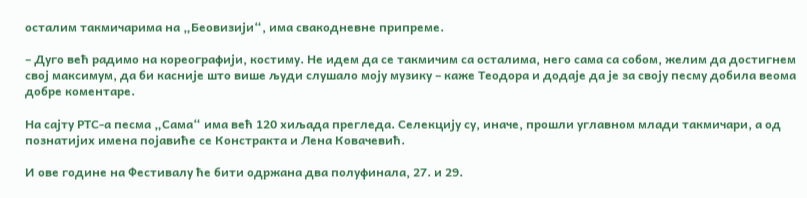осталим такмичарима на „Беовизији“, има свакодневне припреме.

– Дуго већ радимо на кореографији, костиму. Не идем да се такмичим са осталима, него сама са собом, желим да достигнем свој максимум, да би касније што више људи слушало моју музику – каже Теодора и додаје да је за своју песму добила веома добре коментаре.

На сајту РТС-а песма „Сама“ има већ 120 хиљада прегледа. Селекцију су, иначе, прошли углавном млади такмичари, а од познатијих имена појавиће се Констракта и Лена Ковачевић.

И ове године на Фестивалу ће бити одржана два полуфинала, 27. и 29.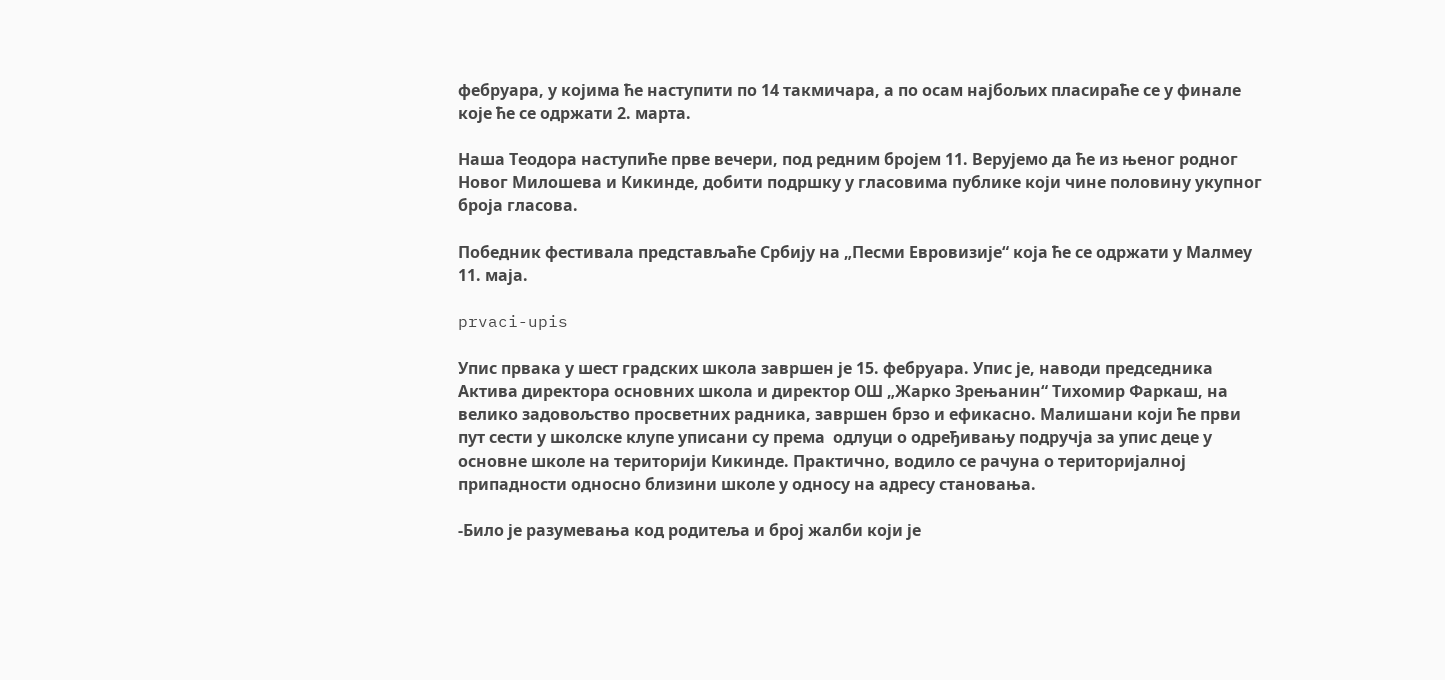фебруара, у којима ће наступити по 14 такмичара, а по осам најбољих пласираће се у финале које ће се одржати 2. марта.

Наша Теодора наступиће прве вечери, под редним бројем 11. Верујемо да ће из њеног родног Новог Милошева и Кикинде, добити подршку у гласовима публике који чине половину укупног броја гласова.

Победник фестивала представљаће Србију на „Песми Евровизије“ која ће се одржати у Малмеу 11. маја.

prvaci-upis

Упис првака у шест градских школа завршен је 15. фебруара. Упис је, наводи председника Актива директора основних школа и директор ОШ „Жарко Зрењанин“ Тихомир Фаркаш, на велико задовољство просветних радника, завршен брзо и ефикасно. Малишани који ће први пут сести у школске клупе уписани су према  одлуци о одређивању подручја за упис деце у основне школе на територији Кикинде. Практично, водило се рачуна о територијалној припадности односно близини школе у односу на адресу становања.

-Било је разумевања код родитеља и број жалби који је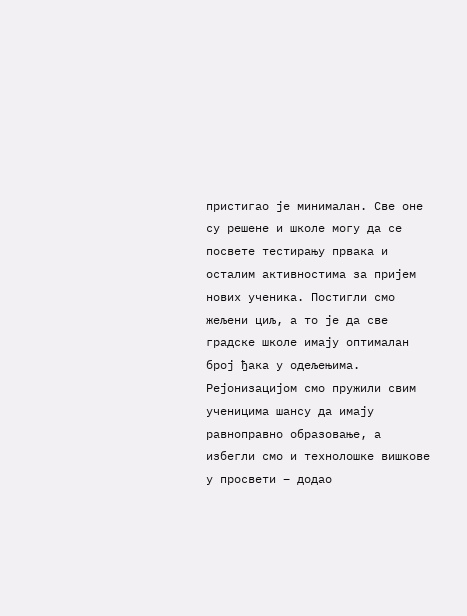пристигао је минималан. Све оне су решене и школе могу да се посвете тестирању првака и осталим активностима за пријем нових ученика. Постигли смо жељени циљ, а то је да све градске школе имају оптималан број ђака у одељењима. Рејонизацијом смо пружили свим ученицима шансу да имају равноправно образовање, а избегли смо и технолошке вишкове у просвети – додао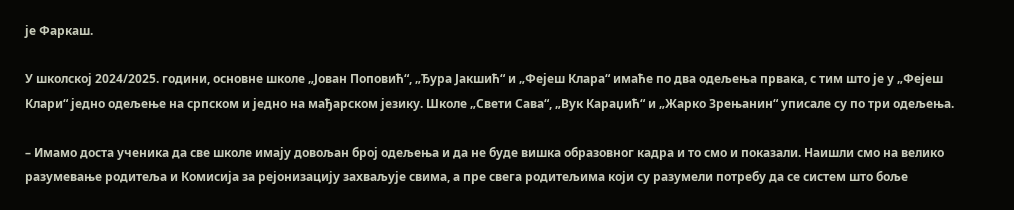је Фаркаш.

У школској 2024/2025. години, основне школе „Јован Поповић“, „Ђура Јакшић“ и „Фејеш Клара“ имаће по два одељења првака, с тим што је у „Фејеш Клари“ једно одељење на српском и једно на мађарском језику. Школе „Свети Сава“, „Вук Караџић“ и „Жарко Зрењанин“ уписале су по три одељења.

– Имамо доста ученика да све школе имају довољан број одељења и да не буде вишка образовног кадра и то смо и показали. Наишли смо на велико разумевање родитеља и Комисија за рејонизацију захваљује свима, а пре свега родитељима који су разумели потребу да се систем што боље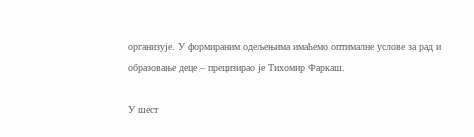организује. У формираним одељењима имаћемо оптималне услове за рад и образовање деце – прецизирао је Тихомир Фаркаш.

У шест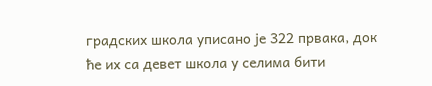градских школа уписано је 322 првака, док ће их са девет школа у селима бити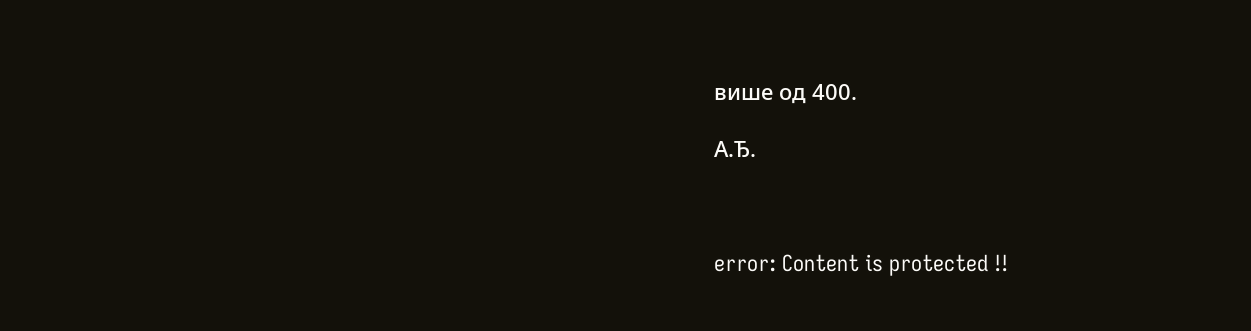више од 400.

А.Ђ.



error: Content is protected !!